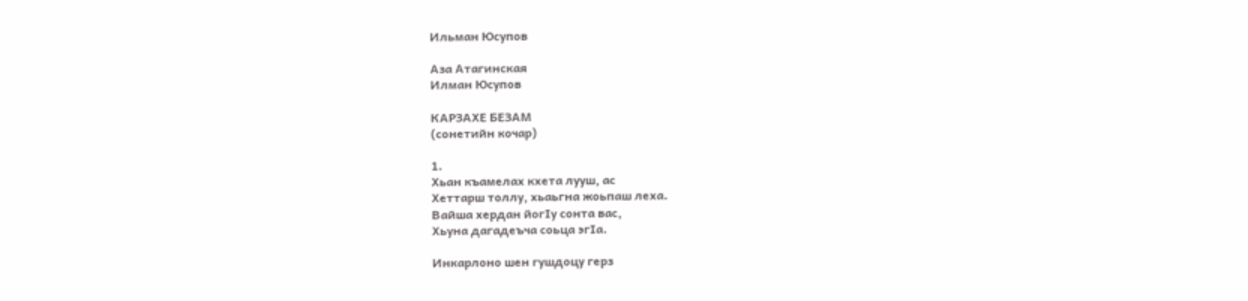Ильман Юсупов

Аза Атагинская
Илман Юсупов

КАРЗАХЕ БЕЗАМ
(сонетийн кочар)

1.
Хьан къамелах кхета лууш, ас
Хеттарш толлу, хьаьгна жоьпаш леха.
Вайша хердан йогIу сонта вас,
Хьуна дагадеъча соьца эгIа.

Инкарлоно шен гушдоцу герз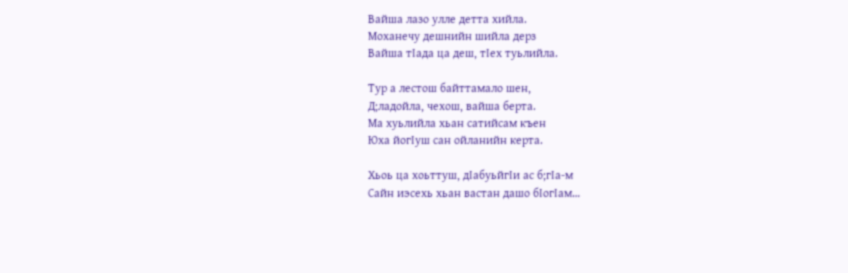Вайша лазо улле детта хийла.
Моханечу дешнийн шийла дерз
Вайша тIада ца деш, тIех туьлийла.

Тур а лестош байттамало шен,
Д;ладойла, чехош, вайша берта.
Ма хуьлийла хьан сатийсам къен
Юха йогIуш сан ойланийн керта.

Хьоь ца хоьттуш, дIабуьйгIи ас б;гIа-м
Сайн иэсехь хьан вастан дашо бIогIам…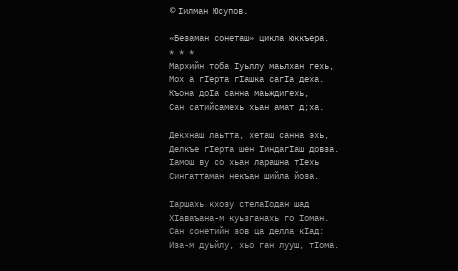© Iилман Юсупов.

«Безаман сонеташ» цикла юккъера.
* * *
Мархийн тоба Iуьллу маьлхан гехь,
Мох а гIерта гIашка сагIа деха.
Къона доIа санна маьждигехь,
Сан сатийсамехь хьан амат д;ха.

Декхнаш лаьтта, хеташ санна эхь,
Делкъе гIерта шен IиндагIаш довза.
Iамош ву со хьан ларашна тIехь
Сингаттаман некъан шийла йоза.

Iаршахь кхозу стелаIодан шад
ХIаваъана-м куьзганахь го Iоман.
Сан сонетийн зов ца делла кIад:
Иза-м дуьйлу, хьо ган лууш, тIома.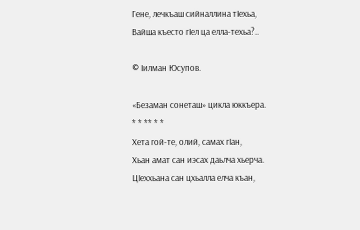Гене, лечкъаш сийналлина тIехьа,
Вайша къесто гIел ца елла-техьа?..

© Iилман Юсупов.

«Безаман сонеташ» цикла юккъера.
* * ** * *
Хета гой-те, олий, самах гIан,
Хьан амат сан иэсах даьлча хьерча.
ЦIеххьана сан цхьалла елча къан,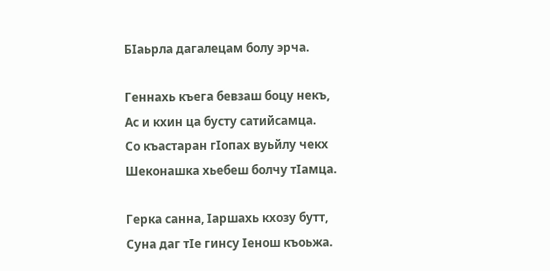БIаьрла дагалецам болу эрча.

Геннахь къега бевзаш боцу некъ,
Ас и кхин ца бусту сатийсамца.
Со къастаран гIопах вуьйлу чекх
Шеконашка хьебеш болчу тIамца.

Герка санна, Iаршахь кхозу бутт,
Суна даг тIе гинсу Iенош къоьжа.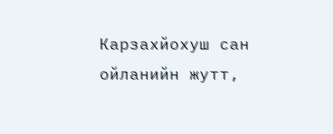Карзахйохуш сан ойланийн жутт,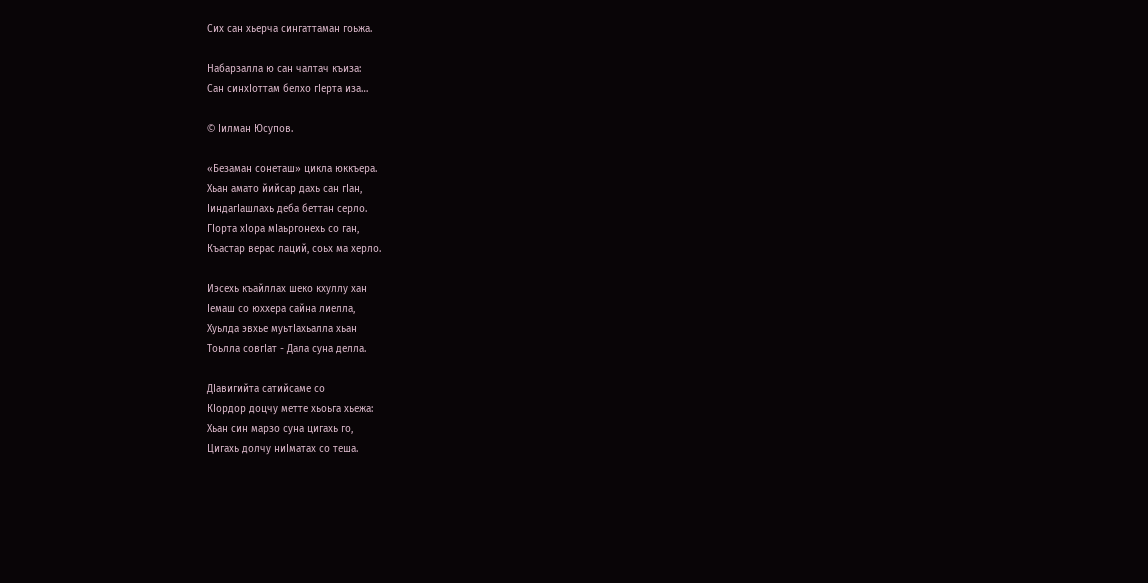Сих сан хьерча сингаттаман гоьжа.

Набарзалла ю сан чалтач къиза:
Сан синхIоттам белхо гIерта иза…

© Iилман Юсупов.

«Безаман сонеташ» цикла юккъера.
Хьан амато йийсар дахь сан гIан,
IиндагIашлахь деба беттан серло.
ГIорта хIора мIаьргонехь со ган,
Къастар верас лаций, соьх ма херло.

Иэсехь къайллах шеко кхуллу хан
Iемаш со юххера сайна лиелла,
Хуьлда эвхье муьтIахьалла хьан
Тоьлла совгIат - Дала суна делла.

ДIавигийта сатийсаме со
КIордор доцчу метте хьоьга хьежа:
Хьан син марзо суна цигахь го,
Цигахь долчу ниIматах со теша.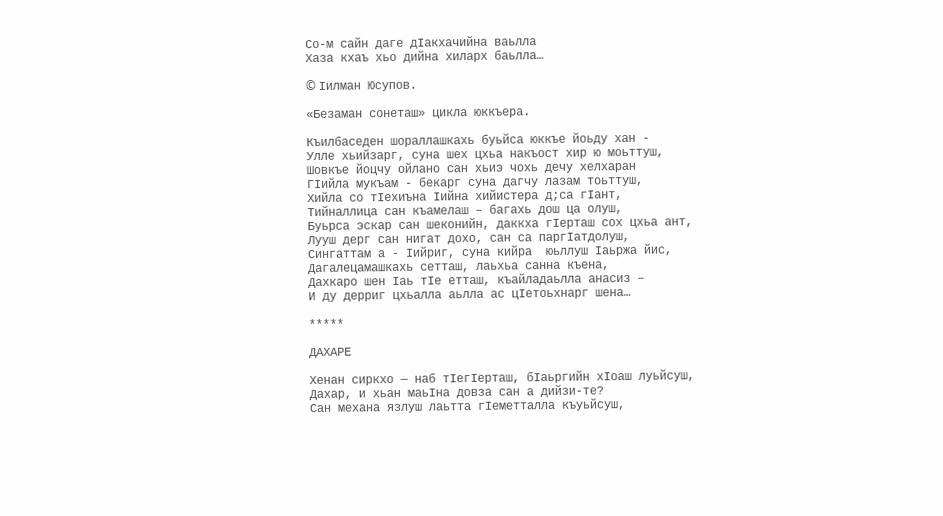Со-м сайн даге дIакхачийна ваьлла
Хаза кхаъ хьо дийна хиларх баьлла…

© Iилман Юсупов.

«Безаман сонеташ» цикла юккъера.

Къилбаседен шораллашкахь буьйса юккъе йоьду хан -
Улле хьийзарг, суна шех цхьа накъост хир ю моьттуш,
Шовкъе йоцчу ойлано сан хьиэ чохь дечу хелхаран
ГIийла мукъам - бекарг суна дагчу лазам тоьттуш,
Хийла со тIехиъна Iийна хийистера д;са гIант,
Тийналлица сан къамелаш – багахь дош ца олуш,
Буьрса эскар сан шеконийн, даккха гIерташ сох цхьа ант,
Лууш дерг сан нигат дохо, сан са паргIатдолуш,
Сингаттам а - Iийриг, суна кийра  юьллуш Iаьржа йис,
Дагалецамашкахь сетташ, лаьхьа санна къена,
Дахкаро шен Iаь тIе етташ, къайладаьлла анасиз –
И ду дерриг цхьалла аьлла ас цIетоьхнарг шена…

*****

ДАХАРЕ

Хенан сиркхо — наб тIегIерташ, бIаьргийн хIоаш луьйсуш,
Дахар, и хьан маьIна довза сан а дийзи-те?
Сан механа язлуш лаьтта гIеметталла къуьйсуш,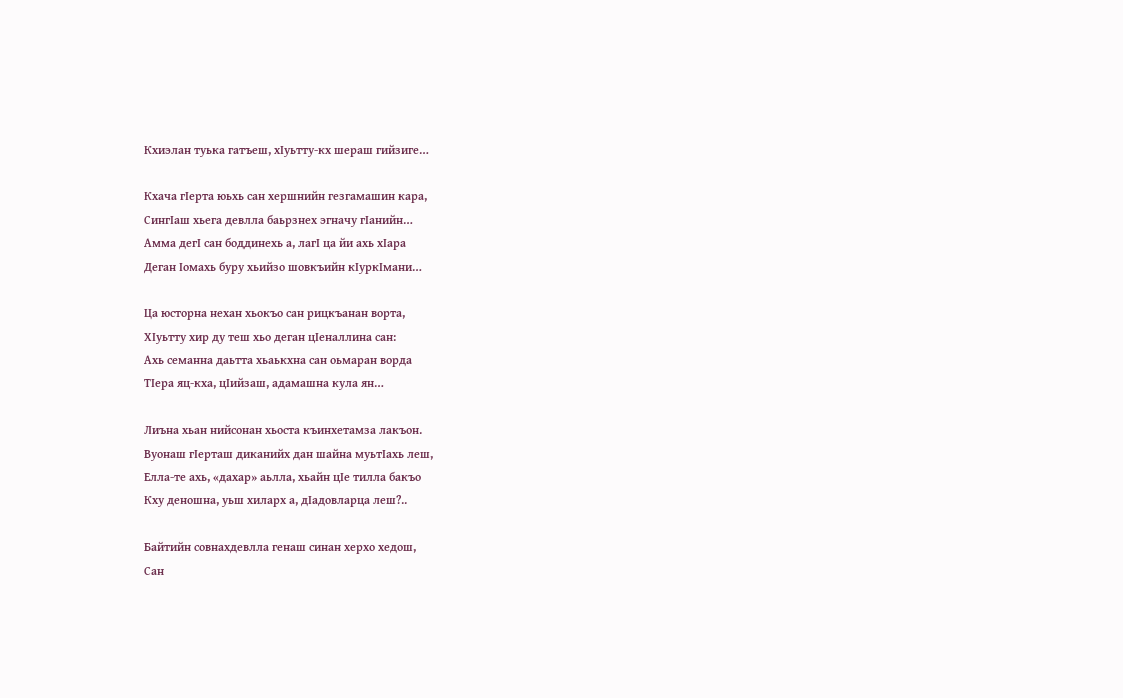Кхиэлан туька гатъеш, хIуьтту-кх шераш гийзиге…

Кхача гIерта юьхь сан хершнийн гезгамашин кара,
СингIаш хьега девлла баьрзнех эгначу гIанийн…
Амма дегI сан боддинехь а, лагI ца йи ахь хIара
Деган Iомахь буру хьийзо шовкъийн кIуркIмани…

Ца юсторна нехан хьокъо сан рицкъанан ворта,
ХIуьтту хир ду теш хьо деган цIеналлина сан:
Ахь семанна даьтта хьаькхна сан оьмаран ворда
ТIера яц-кха, цIийзаш, адамашна кула ян…

Лиъна хьан нийсонан хьоста къинхетамза лакъон.
Вуонаш гIерташ диканийх дан шайна муьтIахь леш,
Елла-те ахь, «дахар» аьлла, хьайн цIе тилла бакъо
Кху деношна, уьш хиларх а, дIадовларца леш?..

Байтийн совнахдевлла генаш синан херхо хедош,
Сан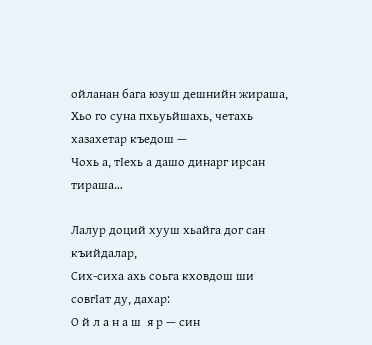ойланан бага юзуш дешнийн жираша,
Хьо го суна пхьуьйшахь, четахь хазахетар къедош —
Чохь а, тIехь а дашо динарг ирсан тираша…

Лалур доций хууш хьайга дог сан къийдалар,
Сих-сиха ахь соьга кховдош ши совгIат ду, дахар:
О й л а н а ш  я р — син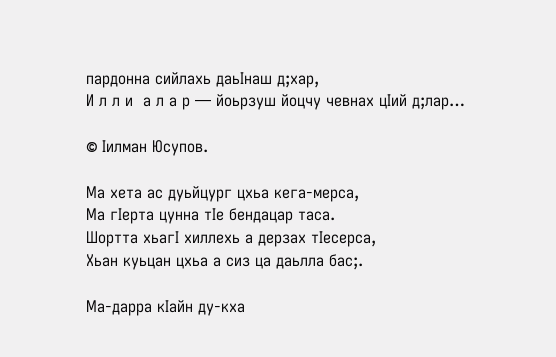пардонна сийлахь даьIнаш д;хар,
И л л и  а л а р — йоьрзуш йоцчу чевнах цIий д;лар…

© Iилман Юсупов.

Ма хета ас дуьйцург цхьа кега-мерса,
Ма гIерта цунна тIе бендацар таса.
Шортта хьагI хиллехь а дерзах тIесерса,
Хьан куьцан цхьа а сиз ца даьлла бас;.

Ма-дарра кIайн ду-кха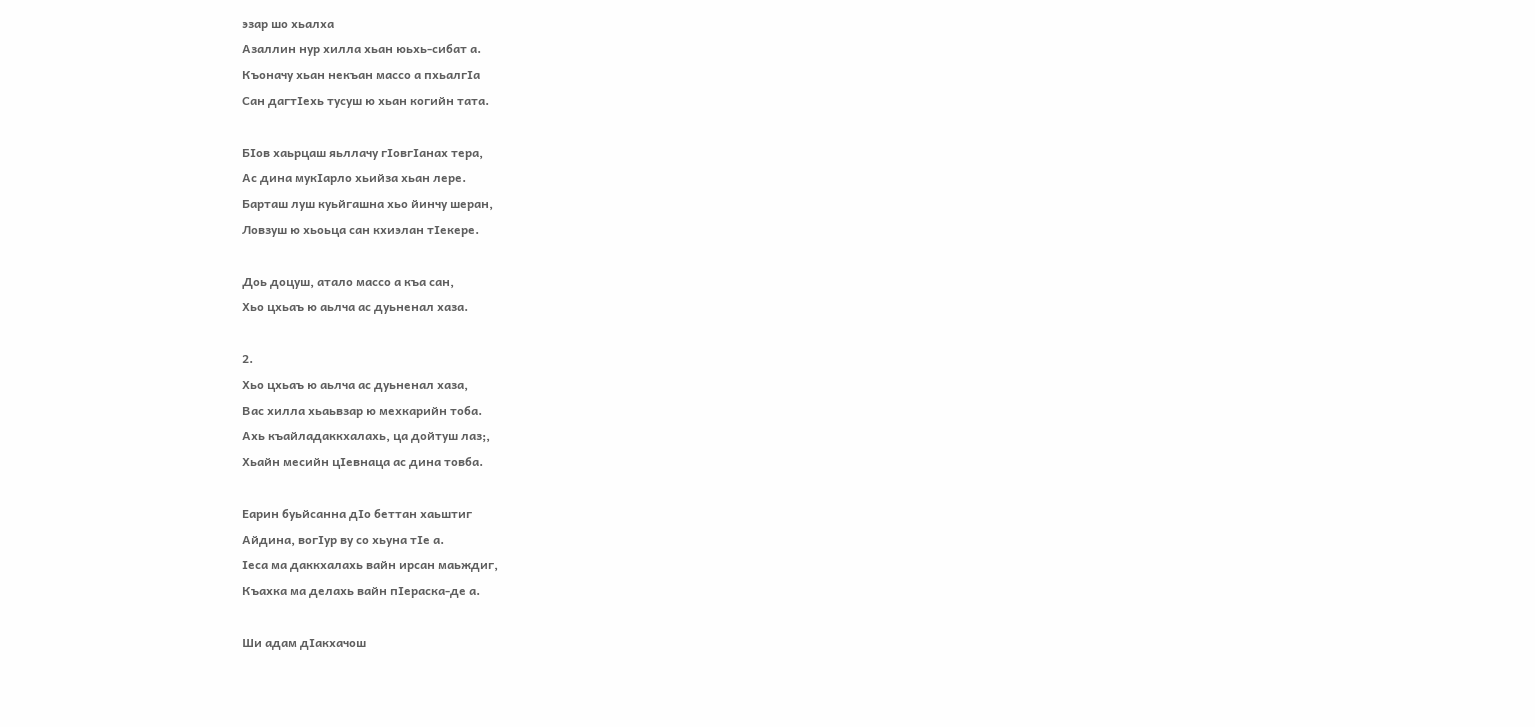эзар шо хьалха
Азаллин нур хилла хьан юьхь-сибат а.
Къоначу хьан некъан массо а пхьалгIа
Сан дагтIехь тусуш ю хьан когийн тата.

БIов хаьрцаш яьллачу гIовгIанах тера,
Ас дина мукIарло хьийза хьан лере.
Барташ луш куьйгашна хьо йинчу шеран,
Ловзуш ю хьоьца сан кхиэлан тIекере.

Доь доцуш, атало массо а къа сан,
Хьо цхьаъ ю аьлча ас дуьненал хаза.

2.
Хьо цхьаъ ю аьлча ас дуьненал хаза,
Вас хилла хьаьвзар ю мехкарийн тоба.
Ахь къайладаккхалахь, ца дойтуш лаз;,
Хьайн месийн цIевнаца ас дина товба.

Еарин буьйсанна дIо беттан хаьштиг
Айдина, вогIур ву со хьуна тIе а.
Iеса ма даккхалахь вайн ирсан маьждиг,
Къахка ма делахь вайн пIераска-де а.

Ши адам дIакхачош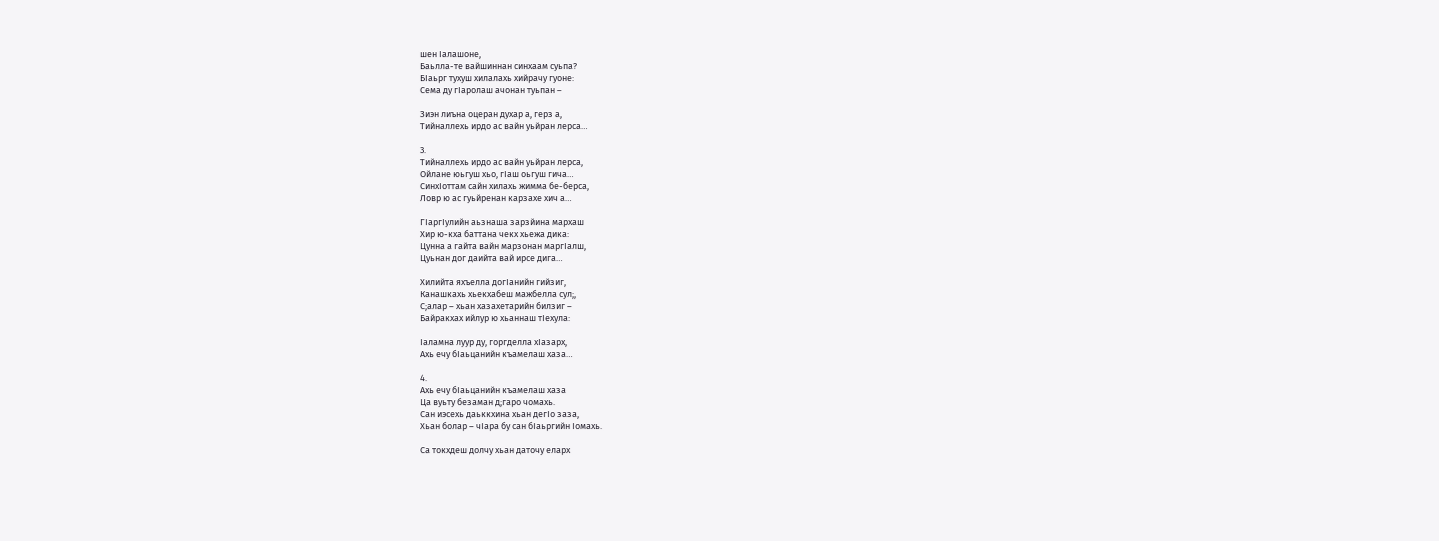шен Iалашоне,
Баьлла-те вайшиннан синхаам суьпа?
БIаьрг тухуш хилалахь хийрачу гуоне:
Сема ду гIаролаш ачонан туьпан –

Зиэн лиъна оцеран духар а, герз а,
Тийналлехь ирдо ас вайн уьйран лерса…

3.
Тийналлехь ирдо ас вайн уьйран лерса,
Ойлане юьгуш хьо, гIаш оьгуш гича…
СинхIоттам сайн хилахь жимма бе-берса,
Ловр ю ас гуьйренан карзахе хич а…

ГIаргIулийн аьзнаша зарзйина мархаш
Хир ю-кха баттана чекх хьежа дика:
Цунна а гайта вайн марзонан маргIалш,
Цуьнан дог даийта вай ирсе дига…

Хилийта яхъелла догIанийн гийзиг,
Канашкахь хьекхабеш мажбелла сул;,
С;алар – хьан хазахетарийн билзиг –
Байракхах ийлур ю хьаннаш тIехула:

Iаламна луур ду, горгделла хIазарх,
Ахь ечу бIаьцанийн къамелаш хаза…

4.
Ахь ечу бIаьцанийн къамелаш хаза
Ца вуьту безаман д;гаро чомахь.
Сан иэсехь даьккхина хьан дегIо заза,
Хьан болар – чIара бу сан бIаьргийн Iомахь.

Са токхдеш долчу хьан даточу еларх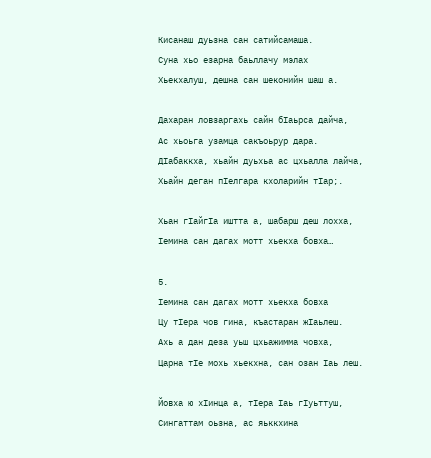Кисанаш дуьзна сан сатийсамаша.
Суна хьо езарна баьллачу мэлах
Хьекхалуш, дешна сан шеконийн шаш а.

Дахаран ловзаргахь сайн бIаьрса дайча,
Ас хьоьга узамца сакъоьрур дара.
ДIабаккха, хьайн дуьхьа ас цхьалла лайча,
Хьайн деган пIелгара кхоларийн тIар;.

Хьан гIайгIа иштта а, шабарш деш лохха,
Iемина сан дагах мотт хьекха бовха…

5.
Iемина сан дагах мотт хьекха бовха
Цу тIера чов гина, къастаран жIаьлеш.
Ахь а дан деза уьш цхьажимма човха,
Царна тIе мохь хьекхна, сан озан Iаь леш.

Йовха ю хIинца а, тIера Iаь гIуьттуш,
Сингаттам оьзна, ас яьккхина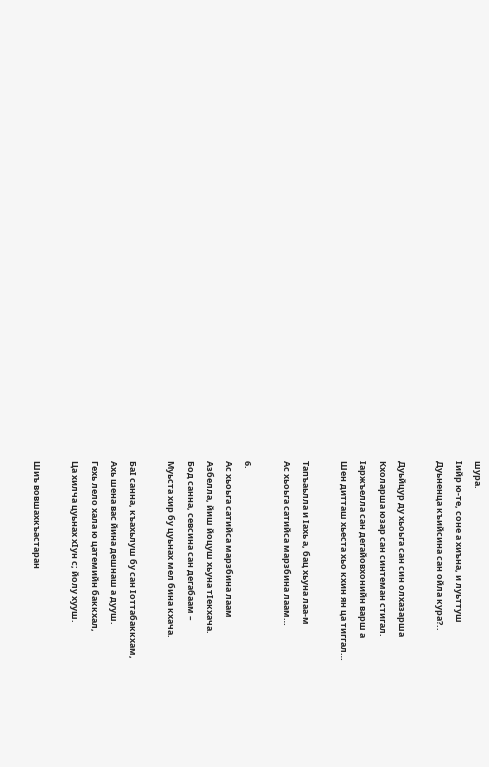шура.
Iийр ю-те, соне а хиъна, и луьттуш
Дуьненца къийсина сан ойла кура?..

Дуьйцур ду хьоьга сан син олхазарша
Кхоларша юзар сан синтеман стигал.
Iаржъелла сан дегайовхонийн варш а
Шен дитташ хьеста хьо кхин ян ца тиггал…

Тапъаьлла и Iахь а, бац хьуна лаа-м
Ас хьоьга сатийса марзбина лаам…

6.
Ас хьоьга сатийса марзбина лаам
Азбелла, йиш йоцуш хьуна тIекхача.
Бод санна, севсина сан дегабаам –
Муьста хир бу цуьнах мел бина кхача.

БаI санна, къахьлуш бу сан Iоттабаккхам,
Ахь шена вас йина дешнаш а дууш.
Гехь лело хала ю цатемийн баккхал,
Ца хилча цуьнах хIун с; йолу хууш.

Шиъ вовшахкъастаран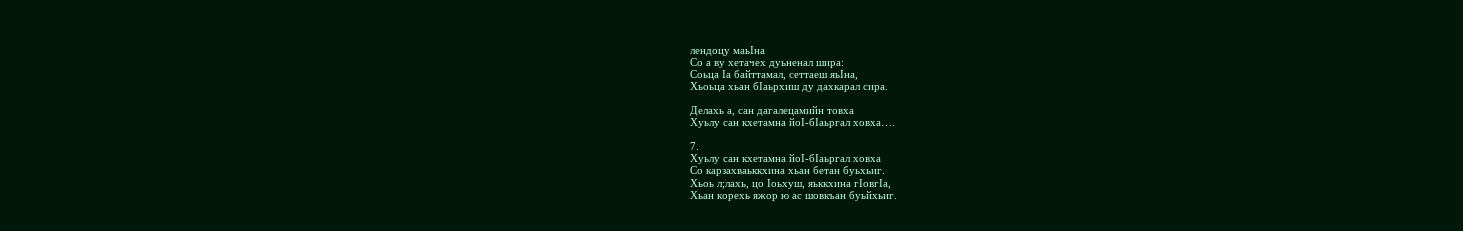лендоцу маьIна
Со а ву хетачех дуьненал шира:
Соьца Iа байттамал, сеттаеш яьIна,
Хьоьца хьан бIаьрхиш ду дахкарал сира.

Делахь а, сан дагалецамийн товха
Хуьлу сан кхетамна йоI-бIаьргал ховха….

7.
Хуьлу сан кхетамна йоI-бIаьргал ховха
Со карзахваьккхина хьан бетан буьхьиг.
Хьоь л;лахь, цо Iоьхуш, яьккхина гIовгIа,
Хьан корехь яжор ю ас шовкъан буьйхьиг.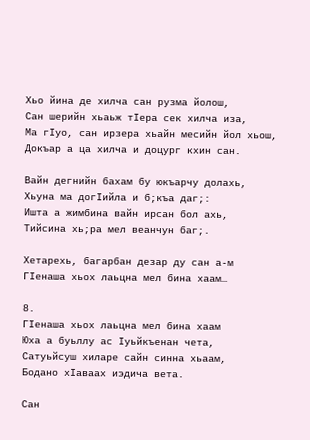Хьо йина де хилча сан рузма йолош,
Сан шерийн хьаьж тIера сек хилча иза,
Ма гIуо, сан ирзера хьайн месийн йол хьош,
Докъар а ца хилча и доцург кхин сан.

Вайн дегнийн бахам бу юкъарчу долахь,
Хьуна ма догIийла и б;къа даг;:
Ишта а жимбина вайн ирсан бол ахь,
Тийсина хь;ра мел веанчун баг;.

Хетарехь, багарбан дезар ду сан а-м
ГIенаша хьох лаьцна мел бина хаам…

8.
ГIенаша хьох лаьцна мел бина хаам
Юха а буьллу ас Iуьйкъенан чета,
Сатуьйсуш хиларе сайн синна хьаам,
Бодано хIавaах иэдича вета.

Сан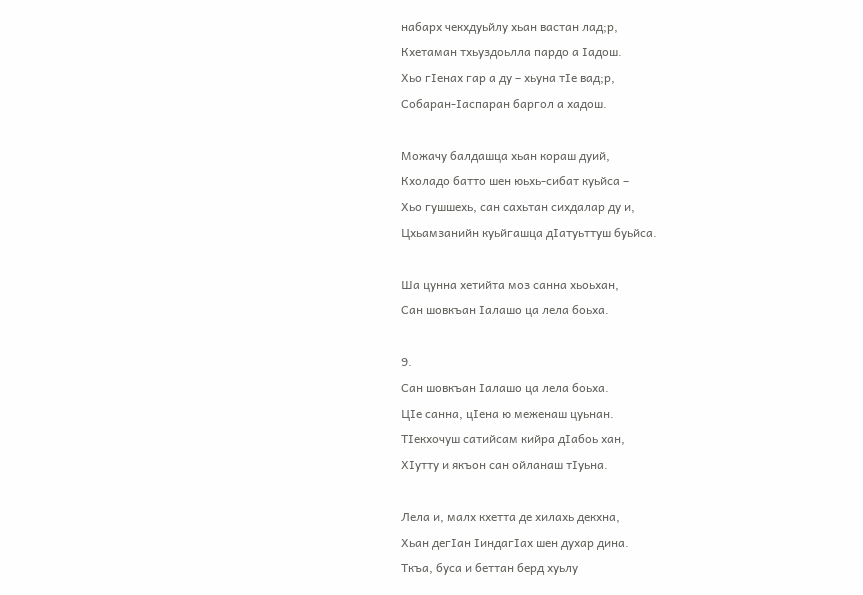набарх чекхдуьйлу хьан вастан лад;р,
Кхетаман тхьуздоьлла пардо а Iадош.
Хьо гIенах гар а ду – хьуна тIе вад;р,
Собаран-Iаспаран баргол а хадош.

Можачу балдашца хьан кораш дуий,
Кхоладо батто шен юьхь-сибат куьйса –
Хьо гушшехь, сан сахьтан сихдалар ду и,
Цхьамзанийн куьйгашца дIатуьттуш буьйса.

Ша цунна хетийта моз санна хьоьхан,
Сан шовкъан Iалашо ца лела боьха.

9.
Сан шовкъан Iалашо ца лела боьха.
ЦIе санна, цIена ю меженаш цуьнан.
ТIекхочуш сатийсам кийра дIабоь хан,
ХIутту и якъон сан ойланаш тIуьна.

Лела и, малх кхетта де хилахь декхна,
Хьан дегIан IиндагIах шен духар дина.
Ткъа, буса и беттан берд хуьлу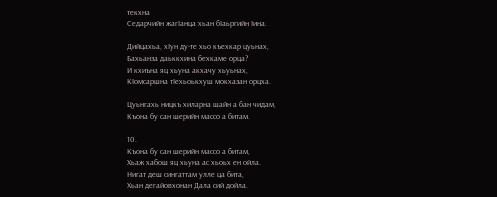текхна
Седарчийн жагIанца хьан бIаьргийн Iина.

Дийцахьа, хIун ду-те хьо къехкар цуьнах,
Бахьанза даьккхина бехкаме орца?
И кхиъна яц хьуна акхачу хьуьнах,
КIомсаршна тIехьоькхуш мокхазан орцха.

Цуьнгахь ницкъ хиларна шайн а бан чидам,
Къона бу сан шерийн массо а битам.

10.
Къона бу сан шерийн массо а битам,
Хьаж хабош яц хьуна ас хьоьх ен ойла.
Нигат деш сингаттам улле ца бита,
Хьан дегайовхонан Дала сий дойла.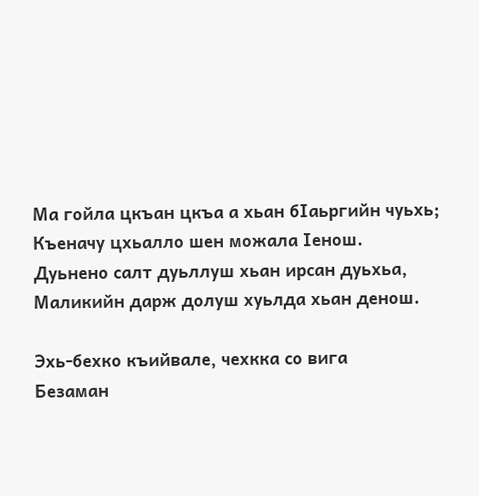Ма гойла цкъан цкъа а хьан бIаьргийн чуьхь;
Къеначу цхьалло шен можала Iенош.
Дуьнено салт дуьллуш хьан ирсан дуьхьа,
Маликийн дарж долуш хуьлда хьан денош.

Эхь-бехко къийвале, чехкка со вига
Безаман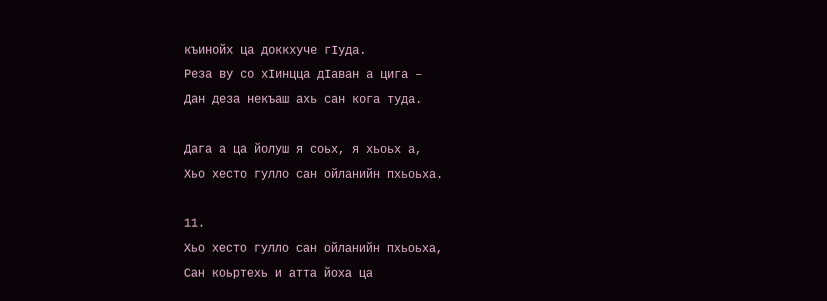къинойх ца доккхуче гIуда.
Реза ву со хIинцца дIаван а цига –
Дан деза некъаш ахь сан кога туда.

Дага а ца йолуш я соьх, я хьоьх а,
Хьо хесто гулло сан ойланийн пхьоьха.

11.
Хьо хесто гулло сан ойланийн пхьоьха,
Сан коьртехь и атта йоха ца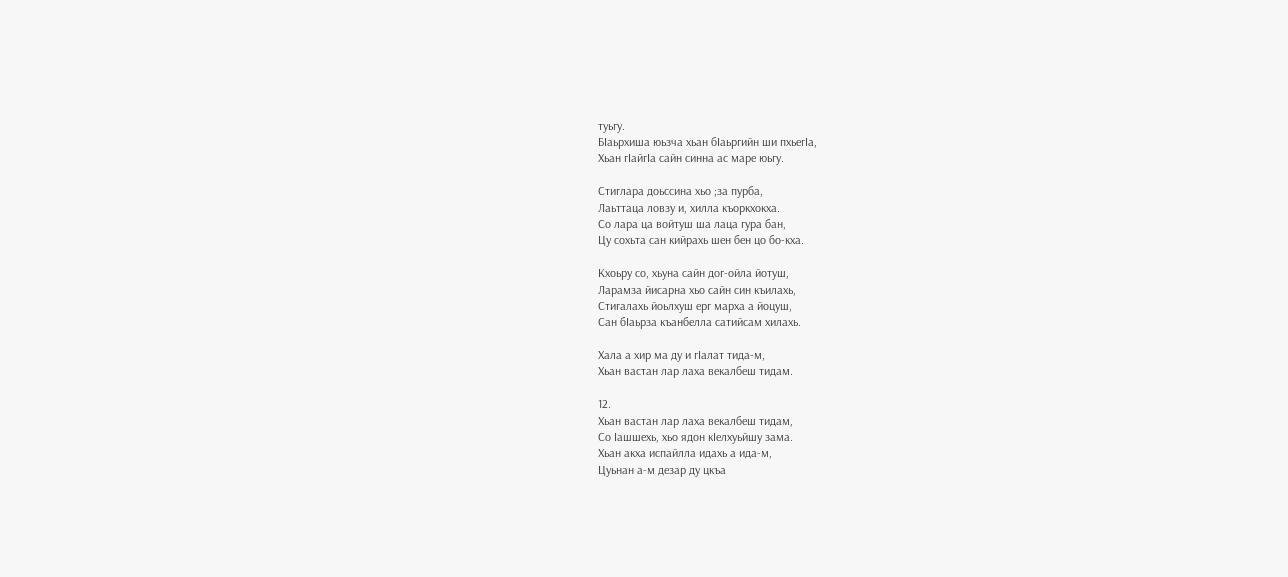туьгу.
БIаьрхиша юьзча хьан бIаьргийн ши пхьегIа,
Хьан гIайгIа сайн синна ас маре юьгу.

Стиглара доьссина хьо ;за пурба,
Лаьттаца ловзу и, хилла къоркхокха.
Со лара ца войтуш ша лаца гура бан,
Цу сохьта сан кийрахь шен бен цо бо-кха.

Кхоьру со, хьуна сайн дог-ойла йотуш,
Ларамза йисарна хьо сайн син къилахь,
Стигалахь йоьлхуш ерг марха а йоцуш,
Сан бIаьрза къанбелла сатийсам хилахь.

Хала а хир ма ду и гIалат тида-м,
Хьан вастан лар лаха векалбеш тидам.

12.
Хьан вастан лар лаха векалбеш тидам,
Со Iашшехь, хьо ядон кIелхуьйшу зама.
Хьан акха испайлла идахь а ида-м,
Цуьнан а-м дезар ду цкъа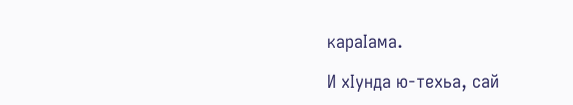караIама.

И хIунда ю-техьа, сай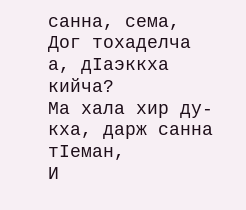санна, сема,
Дог тохаделча а, дIаэккха кийча?
Ма хала хир ду-кха, дарж санна тIеман,
И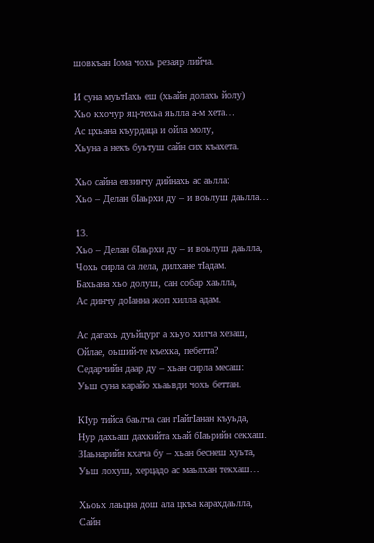шовкъан Iома чохь резаяр лийча.

И суна муьтIахь еш (хьайн долахь йолу)
Хьо кхочур яц-техьа яьлла а-м хета…
Ас цхьана къурдаца и ойла молу,
Хьуна а некъ буьтуш сайн сих къахета.

Хьо сайна евзинчу дийнахь ас аьлла:
Хьо – Делан бIаьрхи ду – и воьлуш даьлла…

13.
Хьо – Делан бIаьрхи ду – и воьлуш даьлла,
Чохь сирла са лела, дилхане тIадам.
Бахьана хьо долуш, сан собар хаьлла,
Ас динчу доIанна жоп хилла адам.

Ас дагахь дуьйцург а хьуо хилча хезаш,
Ойлае, оьший-те къехка, пебетта?
Седарчийн даар ду – хьан сирла месаш:
Уьш суна карайо хьаьвди чохь беттан.

КIур тийса баьлча сан гIайгIанан къуьда,
Нур дахьаш дахкийта хьай бIаьрийн секхаш.
ЗIаьнарийн кхача бу – хьан беснеш хуьта,
Уьш лохуш, херцадо ас маьлхан текхаш…

Хьоьх лаьцна дош ала цкъа карахдаьлла,
Сайн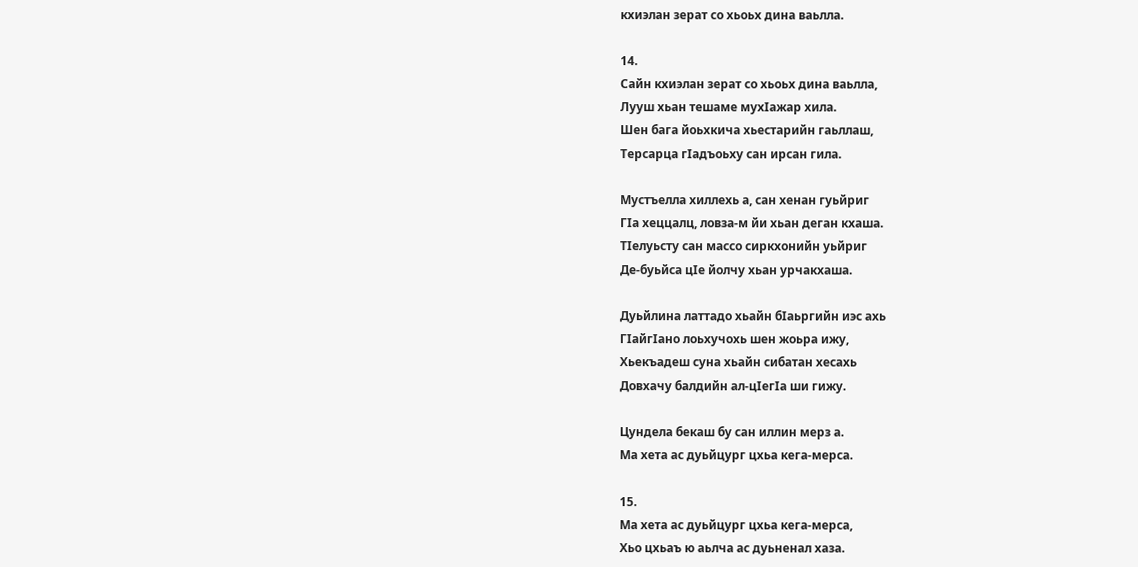кхиэлан зерат со хьоьх дина ваьлла.

14.
Сайн кхиэлан зерат со хьоьх дина ваьлла,
Лууш хьан тешаме мухIажар хила.
Шен бага йоьхкича хьестарийн гаьллаш,
Терсарца гIадъоьху сан ирсан гила.

Мустъелла хиллехь а, сан хенан гуьйриг
ГIа хеццалц, ловза-м йи хьан деган кхаша.
ТIелуьсту сан массо сиркхонийн уьйриг
Де-буьйса цIе йолчу хьан урчакхаша.

Дуьйлина латтадо хьайн бIаьргийн иэс ахь
ГIайгIано лоьхучохь шен жоьра ижу,
Хьекъадеш суна хьайн сибатан хесахь
Довхачу балдийн ал-цIегIа ши гижу.

Цундела бекаш бу сан иллин мерз а.
Ма хета ас дуьйцург цхьа кега-мерса.

15.
Ма хета ас дуьйцург цхьа кега-мерса,
Хьо цхьаъ ю аьлча ас дуьненал хаза.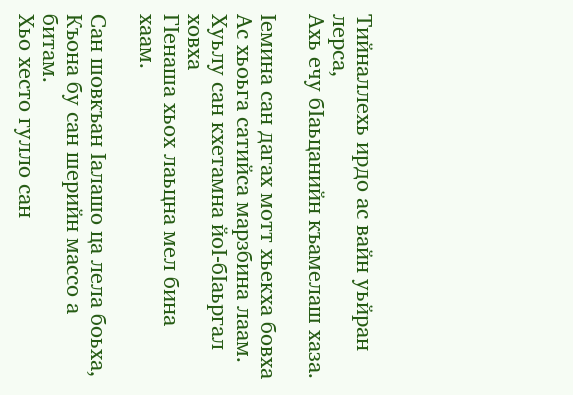Тийналлехь ирдо ас вайн уьйран лерса,
Ахь ечу бIаьцанийн къамелаш хаза.

Iемина сан дагах мотт хьекха бовха
Ас хьоьга сатийса марзбина лаам.
Хуьлу сан кхетамна йоI-бIаьргал ховха
ГIенаша хьох лаьцна мел бина хаам.

Сан шовкъан Iалашо ца лела боьха,
Къона бу сан шерийн массо а битам.
Хьо хесто гулло сан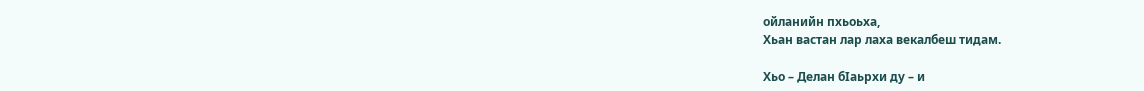ойланийн пхьоьха,
Хьан вастан лар лаха векалбеш тидам.

Хьо – Делан бIаьрхи ду – и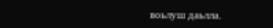воьлуш даьлла.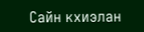Сайн кхиэлан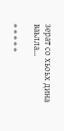зерат со хьоьх дина ваьлла...

* * * * *